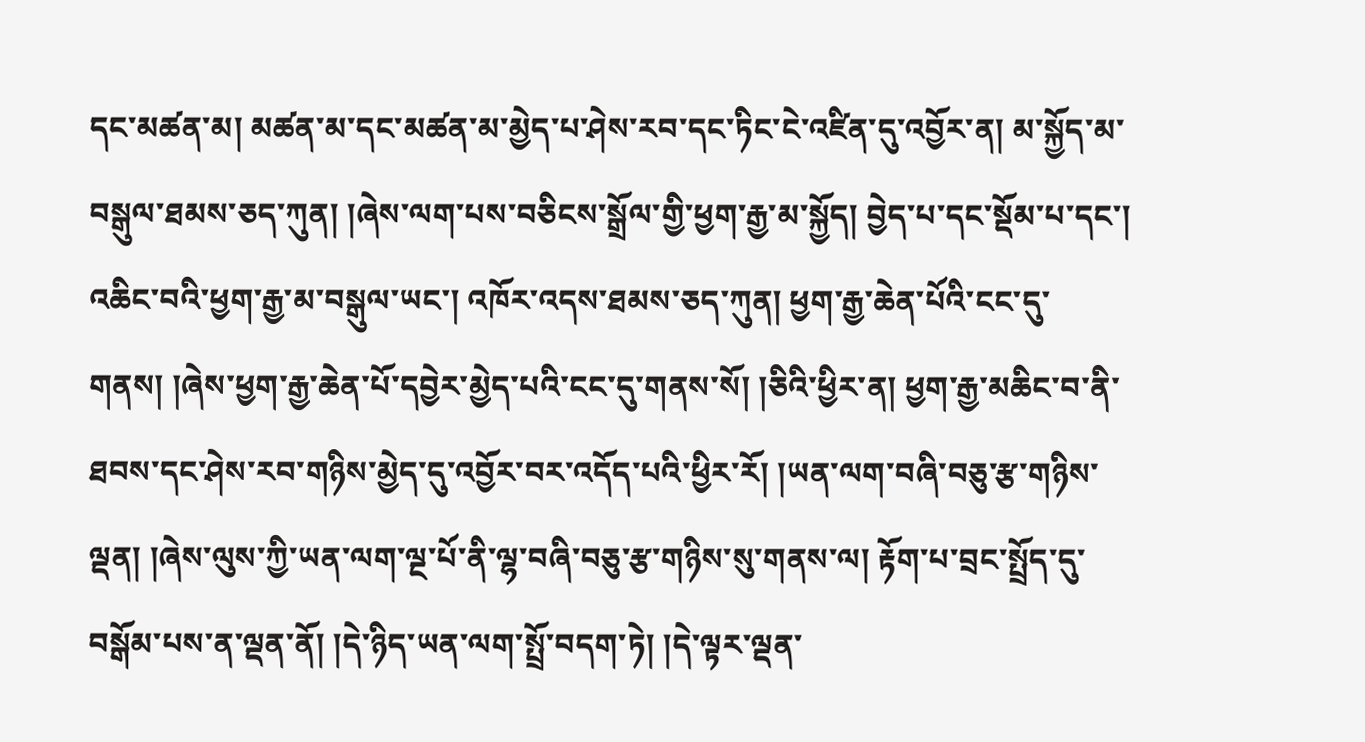དང་མཚན་མ། མཚན་མ་དང་མཚན་མ་མྱེད་པ་ཤེས་རབ་དང་ཏིང་ངེ་འཛིན་དུ་འབྱོར་ན། མ་སྐྱོད་མ་བསྒུལ་ཐམས་ཅད་ཀུན། །ཞེས་ལག་པས་བཅིངས་སྒྲོལ་གྱི་ཕྱག་རྒྱ་མ་སྐྱོད། བྱེད་པ་དང་སྡོམ་པ་དང་། འཆིང་བའི་ཕྱག་རྒྱ་མ་བསྒུལ་ཡང་། འཁོར་འདས་ཐམས་ཅད་ཀུན། ཕྱག་རྒྱ་ཆེན་པོའི་ངང་དུ་གནས། །ཞེས་ཕྱག་རྒྱ་ཆེན་པོ་དབྱེར་མྱེད་པའི་ངང་དུ་གནས་སོ། །ཅིའི་ཕྱིར་ན། ཕྱག་རྒྱ་མཆིང་བ་ནི་ཐབས་དང་ཤེས་རབ་གཉིས་མྱེད་དུ་འབྱོར་བར་འདོད་པའི་ཕྱིར་རོ། །ཡན་ལག་བཞི་བཅུ་རྩ་གཉིས་ལྡན། །ཞེས་ལུས་ཀྱི་ཡན་ལག་ལྔ་པོ་ནི་ལྷ་བཞི་བཅུ་རྩ་གཉིས་སུ་གནས་ལ། རྟོག་པ་བྲང་སྤྲོད་དུ་བསྒོམ་པས་ན་ལྡན་ནོ། །དེ་ཉིད་ཡན་ལག་སྤྲོ་བདག་ཏེ། །དེ་ལྟར་ལྡན་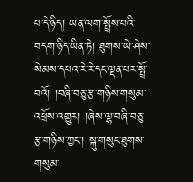པ་དེ་ཉིད། ཡན་ལག་སྤྲོས་པའི་བདག་ཉིད་ཡིན་ཏེ། ཐུགས་ཡེ་ཤེས་སེམས་དཔའ་རེ་རེ་དང་ལྡན་པར་སྤྲོ་བའོ། །བཞི་བཅུ་རྩ་གཉིས་གསུམ་འཕྲོས་འགྱུར། །ཞེས་ལྷ་བཞི་བཅུ་རྩ་གཉིས་ཀྱང་། སྐུ་གསུང་ཐུགས་གསུམ་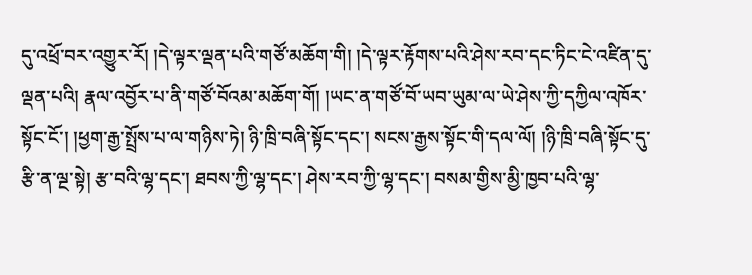དུ་འཕྲོ་བར་འགྱུར་རོ། །དེ་ལྟར་ལྡན་པའི་གཙོ་མཆོག་གི། །དེ་ལྟར་རྟོགས་པའི་ཤེས་རབ་དང་ཏིང་ངེ་འཛིན་དུ་ལྡན་པའི། རྣལ་འབྱོར་པ་ནི་གཙོ་བོའམ་མཆོག་གོ། །ཡང་ན་གཙོ་བོ་ཡབ་ཡུམ་ལ་ཡེ་ཤེས་ཀྱི་དཀྱིལ་འཁོར་སྟོང་ངོ་། །ཕྱག་རྒྱ་སྤྲོས་པ་ལ་གཉིས་ཏེ། ཉི་ཁྲི་བཞི་སྟོང་དང་། སངས་རྒྱས་སྟོང་གི་དལ་ལོ། །ཉི་ཁྲི་བཞི་སྟོང་དུ་རྩི་ན་ལྔ་སྟེ། རྩ་བའི་ལྷ་དང་། ཐབས་ཀྱི་ལྷ་དང་། ཤེས་རབ་ཀྱི་ལྷ་དང་། བསམ་གྱིས་མྱི་ཁྱབ་པའི་ལྷ་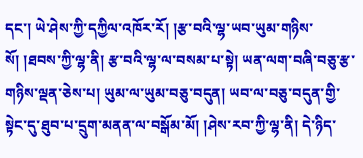དང་། ཡེ་ཤེས་ཀྱི་དཀྱིལ་འཁོར་རོ། །རྩ་བའི་ལྷ་ཡབ་ཡུམ་གཉིས་སོ། །ཐབས་ཀྱི་ལྷ་ནི། རྩ་བའི་ལྷ་ལ་བསམ་པ་སྟེ། ཡན་ལག་བཞི་བཅུ་རྩ་གཉིས་ལྡན་ཅེས་པ། ཡུམ་ལ་ཡུམ་བཅུ་བདུན། ཡབ་ལ་བཅུ་བདུན་གྱི་སྟེང་དུ་ཐུབ་པ་དྲུག་མནན་ལ་བསྒོམ་མོ། །ཤེས་རབ་ཀྱི་ལྷ་ནི། དེ་ཉིད་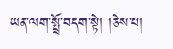ཡན་ལག་སྤྲོ་བདག་སྟེ། །ཅེས་པ།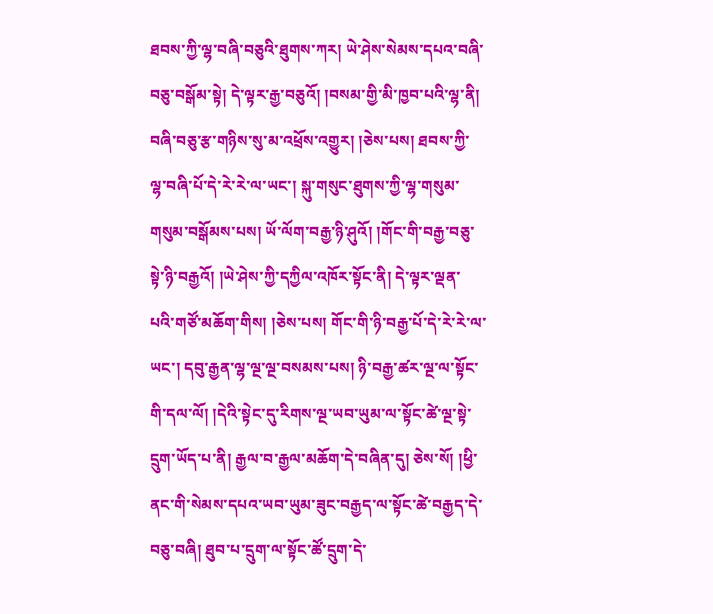ཐབས་ཀྱི་ལྷ་བཞི་བཅུའི་ཐུགས་ཀར། ཡེ་ཤེས་སེམས་དཔའ་བཞི་བཅུ་བསྒོམ་སྟེ། དེ་ལྟར་རྒྱ་བཅུའོ། །བསམ་གྱི་མི་ཁྱབ་པའི་ལྷ་ནི། བཞི་བཅུ་རྩ་གཉིས་སུ་མ་འཕྲོས་འགྱུར། །ཅེས་པས། ཐབས་ཀྱི་ལྷ་བཞི་པོ་དེ་རེ་རེ་ལ་ཡང་། སྐུ་གསུང་ཐུགས་ཀྱི་ལྷ་གསུམ་གསུམ་བསྒོམས་པས། ཡོ་ལོག་བརྒྱ་ཉི་ཤུའོ། །གོང་གི་བརྒྱ་བཅུ་སྟེ་ཉི་བརྒྱའོ། །ཡེ་ཤེས་ཀྱི་དཀྱིལ་འཁོར་སྟོང་ནི། དེ་ལྟར་ལྡན་པའི་གཙོ་མཆོག་གིས། །ཅེས་པས། གོང་གི་ཉི་བརྒྱ་པོ་དེ་རེ་རེ་ལ་ཡང་། དབུ་རྒྱན་ལྷ་ལྔ་ལྔ་བསམས་པས། ཉི་བརྒྱ་ཚར་ལྔ་ལ་སྟོང་གི་དལ་ལོ། །དེའི་སྟེང་དུ་རིགས་ལྔ་ཡབ་ཡུམ་ལ་སྟོང་ཚེ་ལྔ་སྟེ་དྲུག་ཡོད་པ་ནི། རྒྱལ་བ་རྒྱལ་མཆོག་དེ་བཞིན་དུ། ཅེས་སོ། །ཕྱི་ནང་གི་སེམས་དཔའ་ཡབ་ཡུམ་ཟུང་བརྒྱད་ལ་སྟོང་ཚེ་བརྒྱད་དེ་བཅུ་བཞི། ཐུབ་པ་དྲུག་ལ་སྟོང་ཚོ་དྲུག་དེ་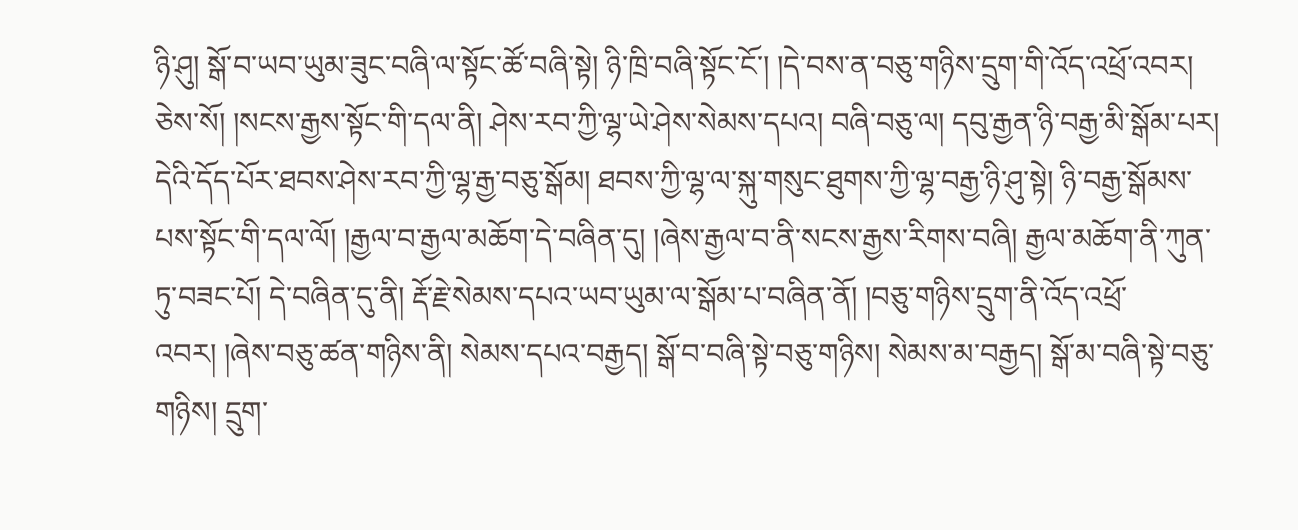ཉི་ཤུ། སྒོ་བ་ཡབ་ཡུམ་ཟུང་བཞི་ལ་སྟོང་ཚོ་བཞི་སྟེ། ཉི་ཁྲི་བཞི་སྟོང་ངོ་། །དེ་བས་ན་བཅུ་གཉིས་དྲུག་གི་འོད་འཕྲོ་འབར། ཅེས་སོ། །སངས་རྒྱས་སྟོང་གི་དལ་ནི། ཤེས་རབ་ཀྱི་ལྷ་ཡེ་ཤེས་སེམས་དཔའ། བཞི་བཅུ་ལ། དབུ་རྒྱན་ཉི་བརྒྱ་མི་སྒོམ་པར། དེའི་དོད་པོར་ཐབས་ཤེས་རབ་ཀྱི་ལྷ་རྒྱ་བཅུ་སྒོམ། ཐབས་ཀྱི་ལྷ་ལ་སྐུ་གསུང་ཐུགས་ཀྱི་ལྷ་བརྒྱ་ཉི་ཤུ་སྟེ། ཉི་བརྒྱ་སྒོམས་པས་སྟོང་གི་དལ་ལོ། །རྒྱལ་བ་རྒྱལ་མཆོག་དེ་བཞིན་དུ། །ཞེས་རྒྱལ་བ་ནི་སངས་རྒྱས་རིགས་བཞི། རྒྱལ་མཆོག་ནི་ཀུན་ཏུ་བཟང་པོ། དེ་བཞིན་དུ་ནི། རྡོ་རྗེ་སེམས་དཔའ་ཡབ་ཡུམ་ལ་སྒོམ་པ་བཞིན་ནོ། །བཅུ་གཉིས་དྲུག་ནི་འོད་འཕྲོ་འབར། །ཞེས་བཅུ་ཚན་གཉིས་ནི། སེམས་དཔའ་བརྒྱད། སྒོ་བ་བཞི་སྟེ་བཅུ་གཉིས། སེམས་མ་བརྒྱད། སྒོ་མ་བཞི་སྟེ་བཅུ་གཉིས། དྲུག་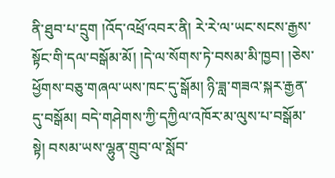ནི་ཐུབ་པ་དྲུག །འོད་འཕྲོ་འབར་ནི། རེ་རེ་ལ་ཡང་སངས་རྒྱས་སྟོང་གི་དལ་བསྒོམ་མོ། །དེ་ལ་སོགས་ཏེ་བསམ་མི་ཁྱབ། །ཅེས་ཕྱོགས་བཅུ་གཞལ་ཡས་ཁང་དུ་སྒོམ། ཉི་ཟླ་གཟའ་སྐར་རྒྱན་དུ་བསྒོམ། བདེ་གཤེགས་ཀྱི་དཀྱིལ་འཁོར་མ་ལུས་པ་བསྒོམ་སྟེ། བསམ་ཡས་ལྷུན་གྲུབ་ལ་སློབ་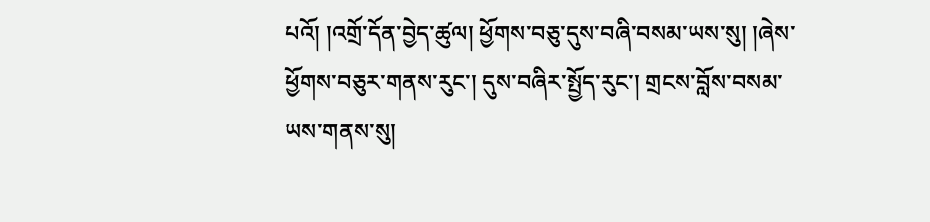པའོ། །འགྲོ་དོན་བྱེད་ཚུལ། ཕྱོགས་བཅུ་དུས་བཞི་བསམ་ཡས་སུ། །ཞེས་ཕྱོགས་བཅུར་གནས་རུང་། དུས་བཞིར་སྤྱོད་རུང་། གྲངས་བློས་བསམ་ཡས་གནས་སུ།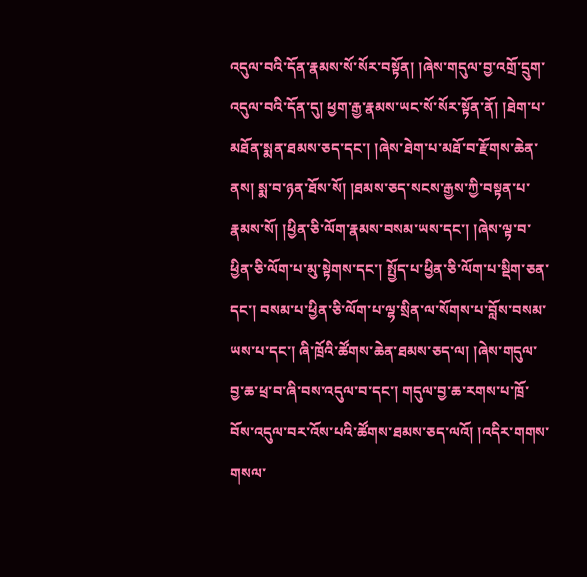འདུལ་བའི་དོན་རྣམས་སོ་སོར་བསྟོན། །ཞེས་གདུལ་བྱ་འགྲོ་དྲུག་འདུལ་བའི་དོན་དུ། ཕྱག་རྒྱ་རྣམས་ཡང་སོ་སོར་སྟོན་ནོ། །ཐེག་པ་མཐོན་སྨན་ཐམས་ཅད་དང་། །ཞེས་ཐེག་པ་མཐོ་བ་རྫོགས་ཆེན་ནས། སྨ་བ་ཉན་ཐོས་སོ། །ཐམས་ཅད་སངས་རྒྱས་ཀྱི་བསྟན་པ་རྣམས་སོ། །ཕྱིན་ཅི་ལོག་རྣམས་བསམ་ཡས་དང་། །ཞེས་ལྟ་བ་ཕྱིན་ཅི་ལོག་པ་མུ་སྟེགས་དང་། སྤྱོད་པ་ཕྱིན་ཅི་ལོག་པ་སྡིག་ཅན་དང་། བསམ་པ་ཕྱིན་ཅི་ལོག་པ་ལྷ་སྲིན་ལ་སོགས་པ་བློས་བསམ་ཡས་པ་དང་། ཞི་ཁྲོའི་ཚོགས་ཆེན་ཐམས་ཅད་ལ། །ཞེས་གདུལ་བྱ་ཆ་ཕྲ་བ་ཞི་བས་འདུལ་བ་དང་། གདུལ་བྱ་ཆ་རགས་པ་ཁྲོ་བོས་འདུལ་བར་འོས་པའི་ཚོགས་ཐམས་ཅད་ལའོ། །འདིར་གགས་གསལ་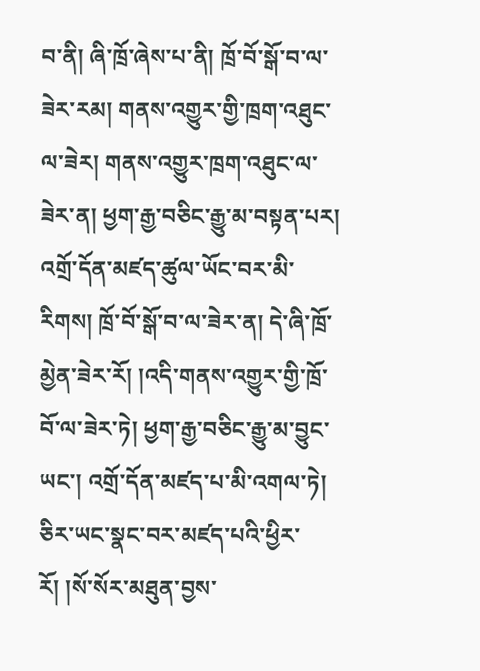བ་ནི། ཞི་ཁྲོ་ཞེས་པ་ནི། ཁྲོ་བོ་སྒོ་བ་ལ་ཟེར་རམ། གནས་འགྱུར་གྱི་ཁྲག་འཐུང་ལ་ཟེར། གནས་འགྱུར་ཁྲག་འཐུང་ལ་ཟེར་ན། ཕྱག་རྒྱ་བཅིང་རྒྱུ་མ་བསྟན་པར། འགྲོ་དོན་མཛད་ཚུལ་ཡོང་བར་མི་རིགས། ཁྲོ་བོ་སྒོ་བ་ལ་ཟེར་ན། དེ་ཞི་ཁྲོ་མྱེན་ཟེར་རོ། །འདི་གནས་འགྱུར་གྱི་ཁྲོ་བོ་ལ་ཟེར་ཏེ། ཕྱག་རྒྱ་བཅིང་རྒྱུ་མ་བྱུང་ཡང་། འགྲོ་དོན་མཛད་པ་མི་འགལ་ཏེ། ཅིར་ཡང་སྣང་བར་མཛད་པའི་ཕྱིར་རོ། །སོ་སོར་མཐུན་བྱས་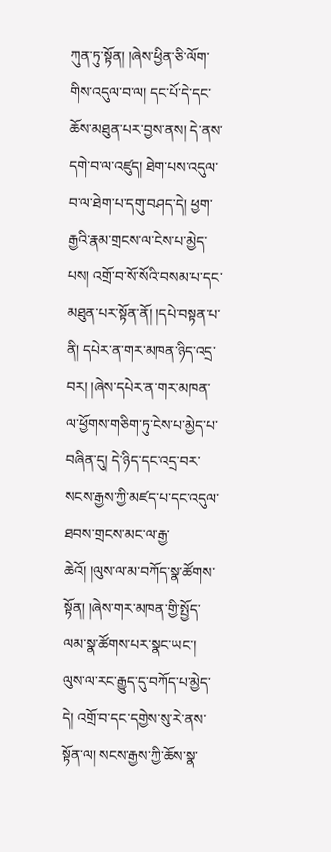ཀུན་ཏུ་སྟོན། །ཞེས་ཕྱིན་ཅི་ལོག་གིས་འདུལ་བ་ལ། དང་པོ་དེ་དང་ཆོས་མཐུན་པར་བྱས་ནས། དེ་ནས་དགེ་བ་ལ་འཛུད། ཐེག་པས་འདུལ་བ་ལ་ཐེག་པ་དགུ་བཤད་དེ། ཕྱག་རྒྱའི་རྣམ་གྲངས་ལ་ངེས་པ་མྱེད་པས། འགྲོ་བ་སོ་སོའི་བསམ་པ་དང་མཐུན་པར་སྟོན་ནོ། །དཔེ་བསྟན་པ་ནི། དཔེར་ན་གར་མཁན་ཉིད་འདྲ་བར། །ཞེས་དཔེར་ན་གར་མཁན་ལ་ཕྱོགས་གཅིག་ཏུ་ངེས་པ་མྱེད་པ་བཞིན་དུ། དེ་ཉིད་དང་འདྲ་བར་སངས་རྒྱས་ཀྱི་མཛད་པ་དང་འདུལ་ཐབས་གྲངས་མང་ལ་རྒྱ་ཆེའོ། །ལུས་ལ་མ་བཀོད་སྣ་ཚོགས་སྟོན། །ཞེས་གར་མཁན་གྱི་སྤྱོད་ལམ་སྣ་ཚོགས་པར་སྣང་ཡང་། ལུས་ལ་རང་རྒྱུད་དུ་བཀོད་པ་མྱེད་དེ། འགྲོ་བ་དང་དགྱེས་སུ་རེ་ནས་སྟོན་ལ། སངས་རྒྱས་ཀྱི་ཆོས་སྣ་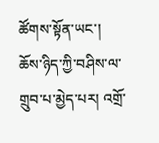ཚོགས་སྟོན་ཡང་། ཆོས་ཉིད་ཀྱི་བཤིས་ལ་གྲུབ་པ་མྱེད་པར། འགྲོ་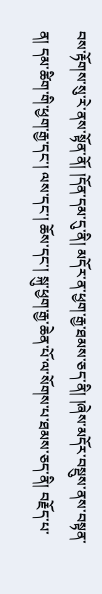བས་རྟོགས་སུ་རེ་ནས་སྟོན་ནོ། །དོན་དམ་དུ་ནི། མདོར་ན་ཕྱག་རྒྱ་ཐམས་ཅད་ནི། །ཞེས་མདོར་བསྡུས་ནས་བསྟན་ན། དམ་ཚིག་གི་ཕྱག་རྒྱ་དང་། ལས་དང་། ཆོས་དང་། སྐུ་ཕྱག་རྒྱ་ཆེན་པོ་ལ་སོགས་པ་ཐམས་ཅད་ནི། བརྗོད་པ་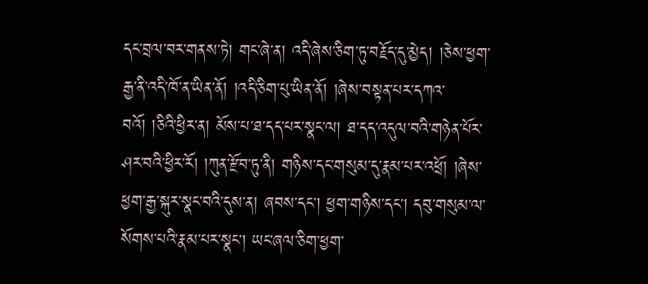དང་བྲལ་བར་གནས་ཏེ། གང་ཞེ་ན། འདི་ཞེས་ཅིག་ཏུ་བརྗོད་དུ་མྱེད། །ཅེས་ཕྱག་རྒྱ་ནི་འདི་ཁོ་ན་ཡིན་ནོ། །འདི་ཅིག་པུ་ཡིན་ནོ། །ཞེས་བསྟན་པར་དཀའ་བའོ། །ཅིའི་ཕྱིར་ན། མོས་པ་ཐ་དད་པར་སྣང་ལ། ཐ་དད་འདུལ་བའི་གཉེན་པོར་ཤར་བའི་ཕྱིར་རོ། །ཀུན་རྫོབ་ཏུ་ནི། གཉིས་དང་གསུམ་དུ་རྣམ་པར་འཕྲོ། །ཞེས་ཕྱག་རྒྱ་སྐུར་སྣང་བའི་དུས་ན། ཞབས་དང་། ཕྱག་གཉིས་དང་། དབུ་གསུམ་ལ་སོགས་པའི་རྣམ་པར་སྣང་། ཡང་ཞལ་ཅིག་ཕྱག་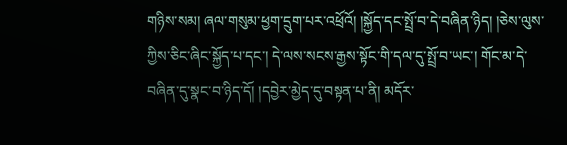གཉིས་སམ། ཞལ་གསུམ་ཕྱག་དྲུག་པར་འཕྲོའོ། །སྐྱོད་དང་སྤྲོ་བ་དེ་བཞིན་ཉིད། །ཅེས་ལུས་ཀྱིས་ཅིང་ཞིང་སྐྱོད་པ་དང་། དེ་ལས་སངས་རྒྱས་སྟོང་གི་དལ་དུ་སྤྲོ་བ་ཡང་། གོང་མ་དེ་བཞིན་དུ་སྣང་བ་ཉིད་དོ། །དབྱེར་མྱེད་དུ་བསྟན་པ་ནི། མདོར་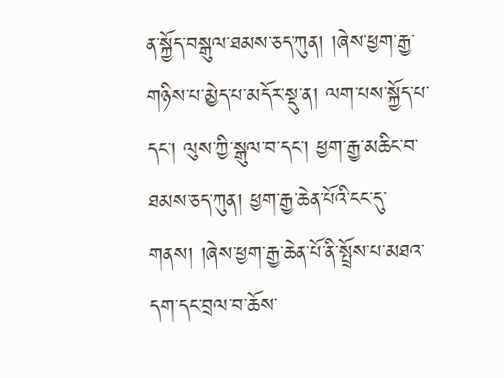ན་སྐྱོད་བསྒུལ་ཐམས་ཅད་ཀུན། །ཞེས་ཕྱག་རྒྱ་གཉིས་པ་མྱེད་པ་མདོར་སྡུ་ན། ལག་པས་སྐྱོད་པ་དང་། ལུས་ཀྱི་སྒུལ་བ་དང་། ཕྱག་རྒྱ་མཆིང་བ་ཐམས་ཅད་ཀུན། ཕྱག་རྒྱ་ཆེན་པོའི་ངང་དུ་གནས། །ཞེས་ཕྱག་རྒྱ་ཆེན་པོ་ནི་སྤྲོས་པ་མཐའ་དག་དང་བྲལ་བ་ཆོས་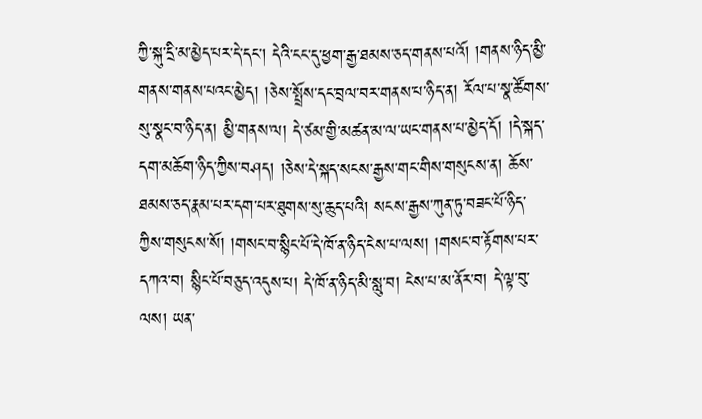ཀྱི་སྐུ་དྲི་མ་མྱེད་པར་དེ་དང་། དེའི་ངང་དུ་ཕྱག་རྒྱ་ཐམས་ཅད་གནས་པའོ། །གནས་ཉིད་མྱི་གནས་གནས་པའང་མྱེད། །ཅེས་སྤྲོས་དང་བྲལ་བར་གནས་པ་ཉིད་ན། རོལ་པ་སྣ་ཚོགས་སུ་སྣང་བ་ཉིད་ན། མྱི་གནས་ལ། དེ་ཙམ་གྱི་མཚན་མ་ལ་ཡང་གནས་པ་མྱེད་དོ། །དེ་སྐད་དག་མཆོག་ཉིད་ཀྱིས་བཤད། །ཅེས་དེ་སྐད་སངས་རྒྱས་གང་གིས་གསུངས་ན། ཆོས་ཐམས་ཅད་རྣམ་པར་དག་པར་ཐུགས་སུ་ཆུད་པའི། སངས་རྒྱས་ཀུན་ཏུ་བཟང་པོ་ཉིད་ཀྱིས་གསུངས་སོ། །གསང་བ་སྙིང་པོ་དེ་ཁོ་ན་ཉིད་ངེས་པ་ལས། །གསང་བ་རྟོགས་པར་དཀའ་བ། སྙིང་པོ་བཅུད་འདུས་པ། དེ་ཁོ་ན་ཉིད་མི་སླུ་བ། ངེས་པ་མ་ནོར་བ། དེ་ལྟ་བུ་ལས། ཡན་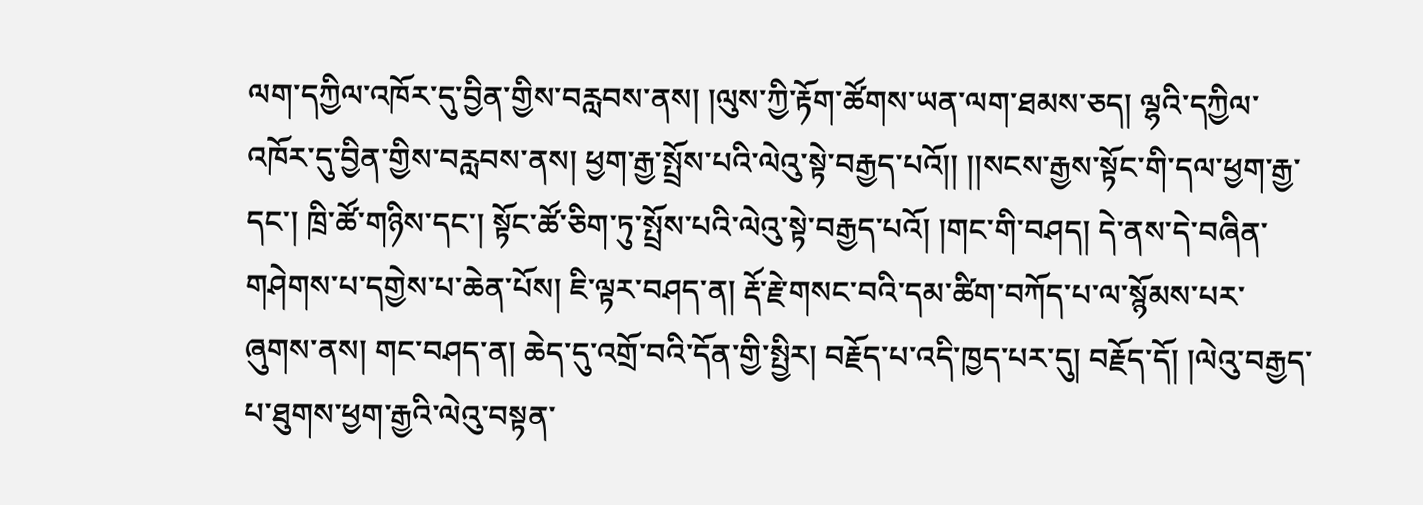ལག་དཀྱིལ་འཁོར་དུ་བྱིན་གྱིས་བརླབས་ནས། །ལུས་ཀྱི་རྟོག་ཚོགས་ཡན་ལག་ཐམས་ཅད། ལྷའི་དཀྱིལ་འཁོར་དུ་བྱིན་གྱིས་བརླབས་ནས། ཕྱག་རྒྱ་སྤྲོས་པའི་ལེའུ་སྟེ་བརྒྱད་པའོ།། །།སངས་རྒྱས་སྟོང་གི་དལ་ཕྱག་རྒྱ་དང་། ཁྲི་ཚོ་གཉིས་དང་། སྟོང་ཚོ་ཅིག་ཏུ་སྤྲོས་པའི་ལེའུ་སྟེ་བརྒྱད་པའོ། །གང་གི་བཤད། དེ་ནས་དེ་བཞིན་གཤེགས་པ་དགྱེས་པ་ཆེན་པོས། ཇི་ལྟར་བཤད་ན། རྡོ་རྗེ་གསང་བའི་དམ་ཚིག་བཀོད་པ་ལ་སྙོམས་པར་ཞུགས་ནས། གང་བཤད་ན། ཆེད་དུ་འགྲོ་བའི་དོན་གྱི་སྤྱིར། བརྗོད་པ་འདི་ཁྱད་པར་དུ། བརྗོད་དོ། །ལེའུ་བརྒྱད་པ་ཐུགས་ཕྱག་རྒྱའི་ལེའུ་བསྟན་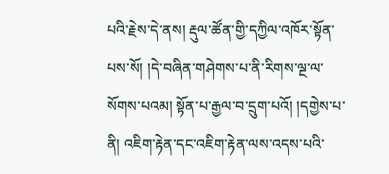པའི་རྗེས་དེ་ནས། རྡུལ་ཚོན་གྱི་དཀྱིལ་འཁོར་སྟོན་པས་སོ། །དེ་བཞིན་གཤེགས་པ་ནི་རིགས་ལྔ་ལ་སོགས་པའམ། སྟོན་པ་རྒྱལ་བ་དྲུག་པའོ། །དགྱེས་པ་ནི། འཇིག་རྟེན་དང་འཇིག་རྟེན་ལས་འདས་པའི་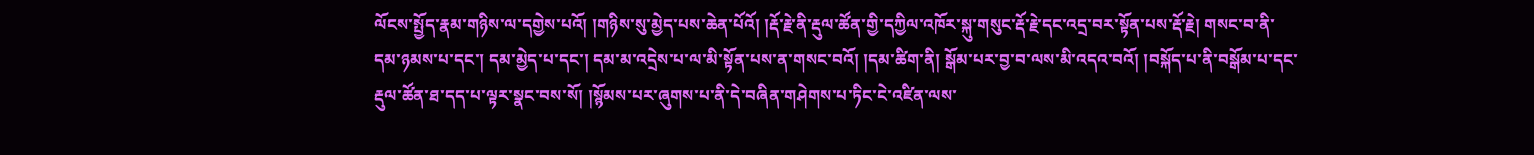ལོངས་སྤྱོད་རྣམ་གཉིས་ལ་དགྱེས་པའོ། །གཉིས་སུ་མྱེད་པས་ཆེན་པོའོ། །རྡོ་རྗེ་ནི་རྡུལ་ཚོན་གྱི་དཀྱིལ་འཁོར་སྐུ་གསུང་རྡོ་རྗེ་དང་འདྲ་བར་སྟོན་པས་རྡོ་རྗེ། གསང་བ་ནི་དམ་ཉམས་པ་དང་། དམ་མྱེད་པ་དང་། དམ་མ་འདྲེས་པ་ལ་མི་སྟོན་པས་ན་གསང་བའོ། །དམ་ཚིག་ནི། སྒོམ་པར་བྱ་བ་ལས་མི་འདའ་བའོ། །བསྐོད་པ་ནི་བསྒོམ་པ་དང་རྡུལ་ཚོན་ཐ་དད་པ་ལྟར་སྣང་བས་སོ། །སྙོམས་པར་ཞུགས་པ་ནི་དེ་བཞིན་གཤེགས་པ་ཏིང་ངེ་འཛིན་ལས་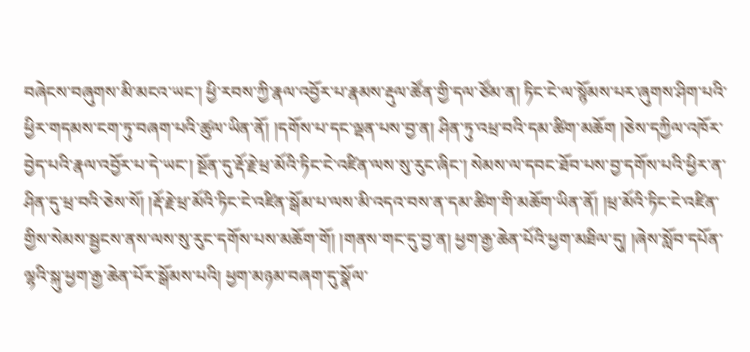བཞེངས་བཞུགས་མི་མངའ་ཡང་། ཕྱི་རབས་ཀྱི་རྣལ་འབྱོར་པ་རྣམས་རྡུལ་ཚོན་གྱི་དལ་ཙོམ་ན། ཏིང་ངེ་ལ་སྙོམས་པར་ཞུགས་ཤིག་པའི་ཕྱིར་གདམས་ངག་ཏུ་བཞག་པའི་ཚུལ་ཡིན་ནོ། །དགོས་པ་དང་ལྡན་པས་བྱ་ན། ཤིན་ཏུ་འཕྲ་བའི་དམ་ཚིག་མཆོག །ཅེས་དཀྱིལ་འཁོར་བྱེད་པའི་རྣལ་འབྱོར་པ་དེ་ཡང་། སྔོན་དུ་རྡོ་རྗེ་ཕྲ་མོའི་ཏིང་ངེ་འཛིན་ལས་སུ་རུང་ཞིང་། སེམས་ལ་དབང་ཐོབ་པས་བྱ་དགོས་པའི་ཕྱིར་ན་ཤིན་དུ་ཕྲ་བའི་ཅེས་སོ། །རྡོ་རྗེ་ཕྲ་མོའི་ཏིང་ངེ་འཛིན་སྒོམ་པ་ལས་མི་འདའ་བས་ན་དམ་ཚིག་གི་མཆོག་ཡིན་ནོ། །ཕྲ་མོའི་ཏིང་ངེ་འཛིན་གྱིས་སེམས་སྦྱངས་ནས་ལས་སུ་རུང་དགོས་པས་མཆོག་གོ། །གནས་གང་དུ་བྱ་ན། ཕྱག་རྒྱ་ཆེན་པོའི་ཕྱག་མཐིལ་དུ། །ཞེས་སློབ་དཔོན་ལྷའི་སྐུ་ཕྱག་རྒྱ་ཆེན་པོར་སྒོམས་པའི། ཕྱག་མཉམ་བཞག་དུ་སྣོལ་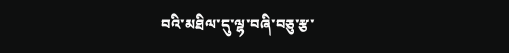བའི་མཐིལ་དུ་ལྷ་བཞི་བཅུ་རྩ་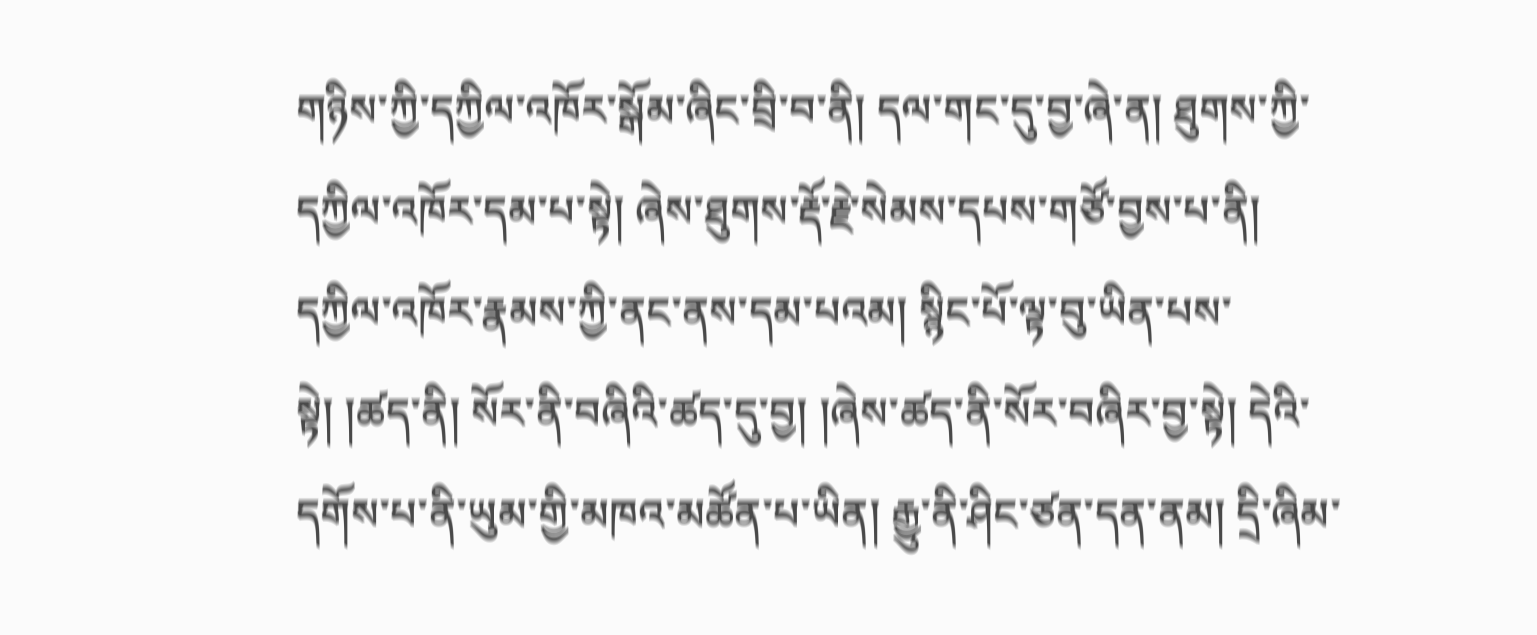གཉིས་ཀྱི་དཀྱིལ་འཁོར་སྒོམ་ཞིང་བྲི་བ་ནི། དལ་གང་དུ་བྱ་ཞེ་ན། ཐུགས་ཀྱི་དཀྱིལ་འཁོར་དམ་པ་སྟེ། ཞེས་ཐུགས་རྡོ་རྗེ་སེམས་དཔས་གཙོ་བྱས་པ་ནི། དཀྱིལ་འཁོར་རྣམས་ཀྱི་ནང་ནས་དམ་པའམ། སྙིང་པོ་ལྟ་བུ་ཡིན་པས་སྟེ། །ཚད་ནི། སོར་ནི་བཞིའི་ཚད་དུ་བྱ། །ཞེས་ཚད་ནི་སོར་བཞིར་བྱ་སྟེ། དེའི་དགོས་པ་ནི་ཡུམ་གྱི་མཁའ་མཚོན་པ་ཡིན། རྒྱུ་ནི་ཤིང་ཙན་དན་ནམ། དྲི་ཞིམ་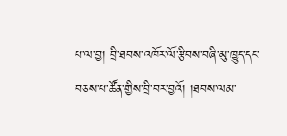པ་ལ་བྱ། བྲི་ཐབས་འཁོར་ལོ་རྩིབས་བཞི་མུ་ཁྱུད་དང་བཅས་པ་ཚོན་གྱིས་བྲི་བར་བྱའོ། །ཐབས་ལམ་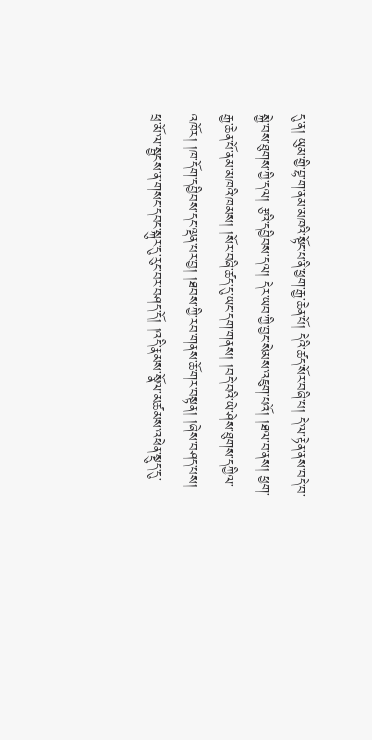དུ་ན། ཡུམ་གྱི་བྷ་ག་ནམ་མཁའི་སྟོང་པ་ནི་ཕྱག་རྒྱ་ཆེན་པོ། དེའི་ཚད་སོར་བཞི་པ། དེ་ལ་རྟེན་ནས་བདེ་བ་སྐྱེ་བས་ཐུགས་ཀྱི་དལ། རྩའི་དབྱིབས་དལ། དེར་ཡབ་ཀྱི་བྱང་སེམས་འཇུག་པའོ། །ཐལ་བ་ནས། ཕྱག་རྒྱ་ཆེན་པོ་ནམ་མཁའི་ཁམས། །སོར་བཞི་ཚད་དུ་ཡང་དག་གནས། །བདེ་བའི་ཡེ་ཤེས་ཐུགས་དཀྱིལ་འཁོར། །ཁ་དོག་དབྱིབས་དང་ལྡན་པར་བྱ། །ཐབས་ཀྱི་རབ་གནས་ཆོ་གར་བསྟན། །ཞེས་བཤད་པས། ཕྲ་མོ་ལ་སྦྱངས་ན་གསང་དབང་སྐུར་དུ་རུང་བར་བཤད་དོ། །འདི་རྣམས་སྣོལ་མཚམས་འཕེན་སྡུད་དུ་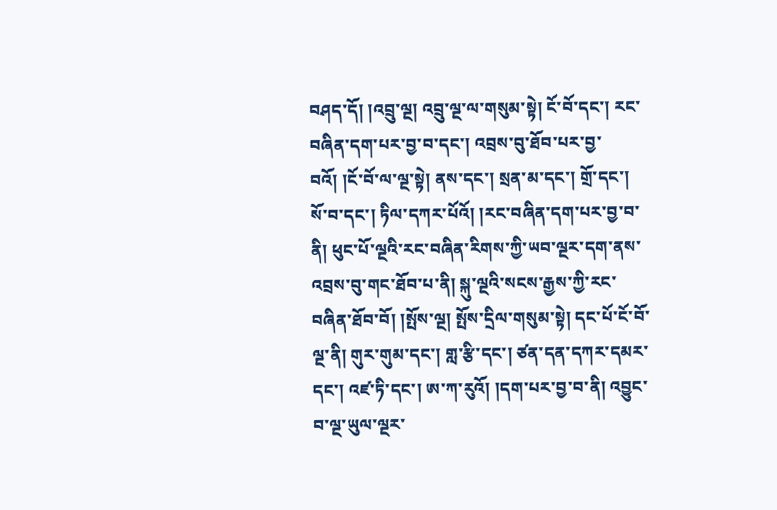བཤད་དོ། །འབྲུ་ལྔ། འབྲུ་ལྔ་ལ་གསུམ་སྟེ། ངོ་བོ་དང་། རང་བཞིན་དག་པར་བྱ་བ་དང་། འབྲས་བུ་ཐོབ་པར་བྱ་བའོ། །ངོ་བོ་ལ་ལྔ་སྟེ། ནས་དང་། སྲན་མ་དང་། གྲོ་དང་། སོ་བ་དང་། ཏིལ་དཀར་པོའོ། །རང་བཞིན་དག་པར་བྱ་བ་ནི། ཕུང་པོ་ལྔའི་རང་བཞིན་རིགས་ཀྱི་ཡབ་ལྔར་དག་ནས་འབྲས་བུ་གང་ཐོབ་པ་ནི། སྐུ་ལྔའི་སངས་རྒྱས་ཀྱི་རང་བཞིན་ཐོབ་བོ། །སྤོས་ལྔ། སྤོས་དྲིལ་གསུམ་སྟེ། དང་པོ་ངོ་བོ་ལྔ་ནི། གུར་གུམ་དང་། གླ་རྩི་དང་། ཙན་དན་དཀར་དམར་དང་། འཛ་ཏི་དང་། ཨ་ཀ་རུའོ། །དག་པར་བྱ་བ་ནི། འབྱུང་བ་ལྔ་ཡུལ་ལྔར་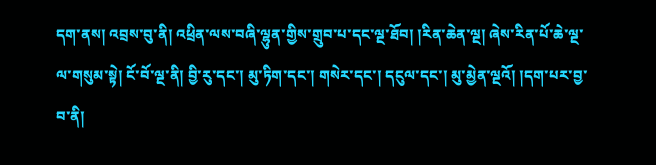དག་ནས། འབྲས་བུ་ནི། འཕྲིན་ལས་བཞི་ལྷུན་གྱིས་གྲུབ་པ་དང་ལྔ་ཐོབ། །རིན་ཆེན་ལྔ། ཞེས་རིན་པོ་ཆེ་ལྔ་ལ་གསུམ་སྟེ། ངོ་བོ་ལྔ་ནི། བྱི་རུ་དང་། མུ་ཏིག་དང་། གསེར་དང་། དངུལ་དང་། མུ་མྱེན་ལྔའོ། །དག་པར་བྱ་བ་ནི།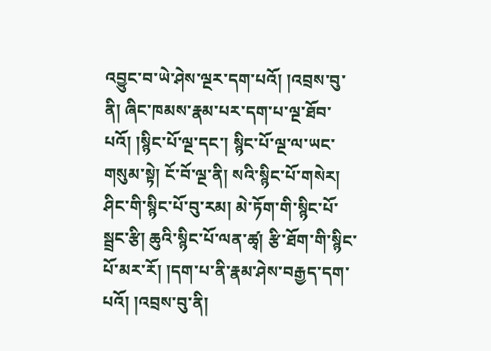འབྱུང་བ་ཡེ་ཤེས་ལྔར་དག་པའོ། །འབྲས་བུ་ནི། ཞིང་ཁམས་རྣམ་པར་དག་པ་ལྔ་ཐོབ་པའོ། །སྙིང་པོ་ལྔ་དང་། སྙིང་པོ་ལྔ་ལ་ཡང་གསུམ་སྟེ། ངོ་བོ་ལྔ་ནི། སའི་སྙིང་པོ་གསེར། ཤིང་གི་སྙིང་པོ་བུ་རམ། མེ་ཏོག་གི་སྙིང་པོ་སྦྲང་རྩི། ཆུའི་སྙིང་པོ་ལན་ཚྭ། རྩི་ཐོག་གི་སྙིང་པོ་མར་རོ། །དག་པ་ནི་རྣམ་ཤེས་བརྒྱད་དག་པའོ། །འབྲས་བུ་ནི།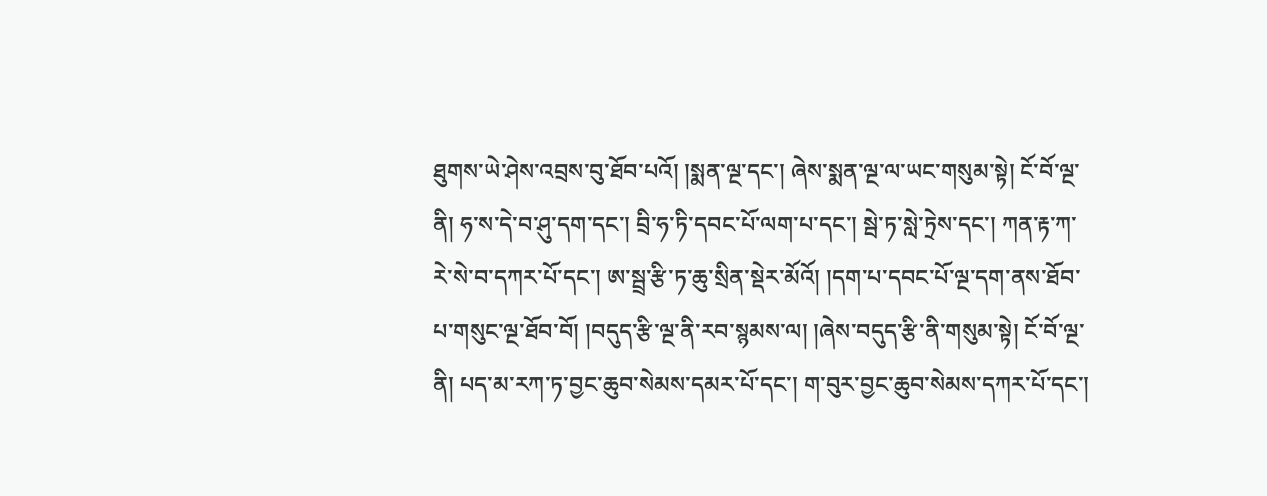ཐུགས་ཡེ་ཤེས་འབྲས་བུ་ཐོབ་པའོ། །སྨན་ལྔ་དང་། ཞེས་སྨན་ལྔ་ལ་ཡང་གསུམ་སྟེ། ངོ་བོ་ལྔ་ནི། ཧ་ས་དེ་བ་ཤུ་དག་དང་། བྲི་ཧ་ཏི་དབང་པོ་ལག་པ་དང་། སྦེ་ཏ་སླེ་ཏྲེས་དང་། ཀན་རྟ་ཀ་རེ་སེ་བ་དཀར་པོ་དང་། ཨ་སྦྲ་རྩི་ཏ་ཆུ་སྲིན་སྡེར་མོའོ། །དག་པ་དབང་པོ་ལྔ་དག་ནས་ཐོབ་པ་གསུང་ལྔ་ཐོབ་བོ། །བདུད་རྩི་ལྔ་ནི་རབ་སྙམས་ལ། །ཞེས་བདུད་རྩི་ནི་གསུམ་སྟེ། ངོ་བོ་ལྔ་ནི། པད་མ་རཀ་ཏ་བྱང་ཆུབ་སེམས་དམར་པོ་དང་། ག་བུར་བྱང་ཆུབ་སེམས་དཀར་པོ་དང་།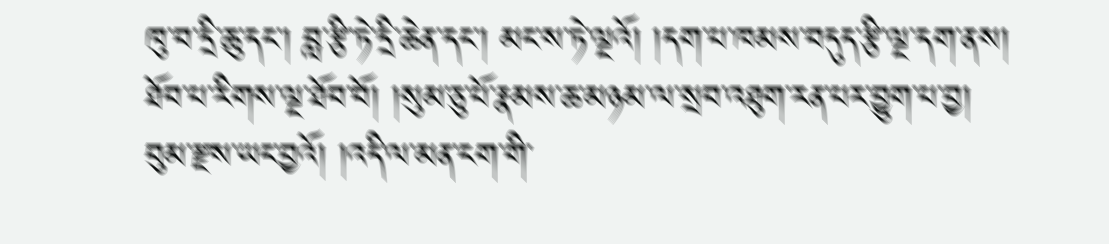ཁུ་བ་དྲི་ཆུ་དང་། བླ་རྩི་ཏེ་དྲི་ཆེན་དང་། མང་ས་ཏེ་ལྔའོ། །དག་པ་ཁམས་བདུད་རྩི་ལྔ་དག་ནས། ཐོབ་པ་རིགས་ལྔ་ཐོབ་བོ། །སུམ་ཅུ་པོ་རྣམས་ཆ་མཉམ་ལ་སྲབ་འཐུག་རན་པར་བྱུག་པ་བྱ། བུམ་རྫས་ཡང་བྱའོ། །འདི་ལ་མན་ངག་གི་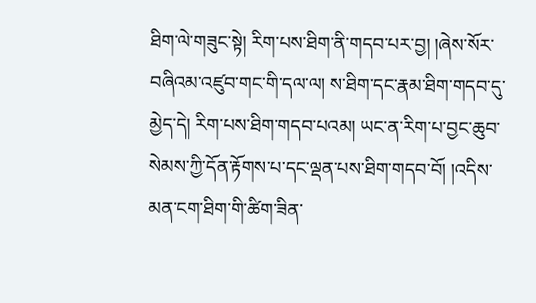ཐིག་ལེ་གཟུང་སྟེ། རིག་པས་ཐིག་ནི་གདབ་པར་བྱ། །ཞེས་སོར་བཞིའམ་འཛུབ་གང་གི་དལ་ལ། ས་ཐིག་དང་རྣམ་ཐིག་གདབ་དུ་མྱེད་དེ། རིག་པས་ཐིག་གདབ་པའམ། ཡང་ན་རིག་པ་བྱང་ཆུབ་སེམས་ཀྱི་དོན་རྟོགས་པ་དང་ལྡན་པས་ཐིག་གདབ་བོ། །འདིས་མན་ངག་ཐིག་གི་ཚིག་ཟིན་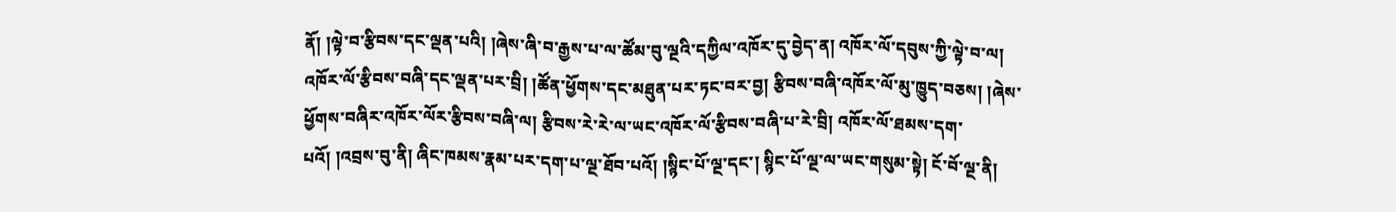ནོ། །ལྟེ་བ་རྩིབས་དང་ལྡན་པའི། །ཞེས་ཞི་བ་རྒྱས་པ་ལ་ཚོམ་བུ་ལྔའི་དཀྱིལ་འཁོར་དུ་བྱེད་ན། འཁོར་ལོ་དབུས་ཀྱི་ལྟེ་བ་ལ། འཁོར་ལོ་རྩིབས་བཞི་དང་ལྡན་པར་བྲི། །ཚོན་ཕྱོགས་དང་མཐུན་པར་ཏང་བར་བྱ། རྩིབས་བཞི་འཁོར་ལོ་མུ་ཁྱུད་བཅས། །ཞེས་ཕྱོགས་བཞིར་འཁོར་ལོར་རྩིབས་བཞི་ལ། རྩིབས་རེ་རེ་ལ་ཡང་འཁོར་ལོ་རྩིབས་བཞི་པ་རེ་བྲི། འཁོར་ལོ་ཐམས་དག་པའོ། །འབྲས་བུ་ནི། ཞིང་ཁམས་རྣམ་པར་དག་པ་ལྔ་ཐོབ་པའོ། །སྙིང་པོ་ལྔ་དང་། སྙིང་པོ་ལྔ་ལ་ཡང་གསུམ་སྟེ། ངོ་བོ་ལྔ་ནི།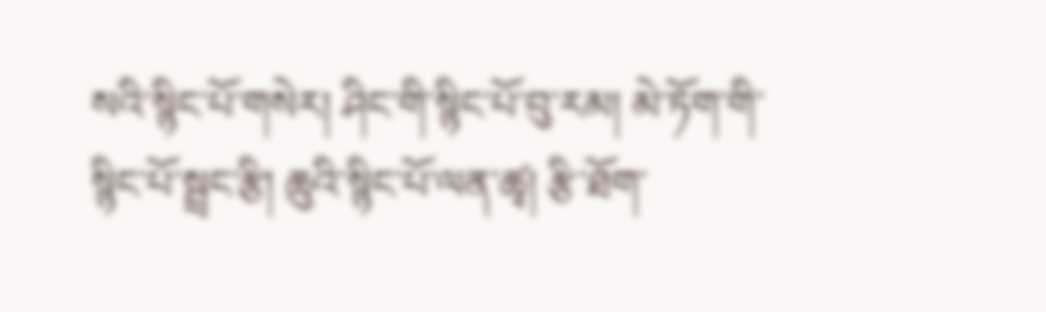སའི་སྙིང་པོ་གསེར། ཤིང་གི་སྙིང་པོ་བུ་རམ། མེ་ཏོག་གི་སྙིང་པོ་སྦྲང་རྩི། ཆུའི་སྙིང་པོ་ལན་ཚྭ། རྩི་ཐོག་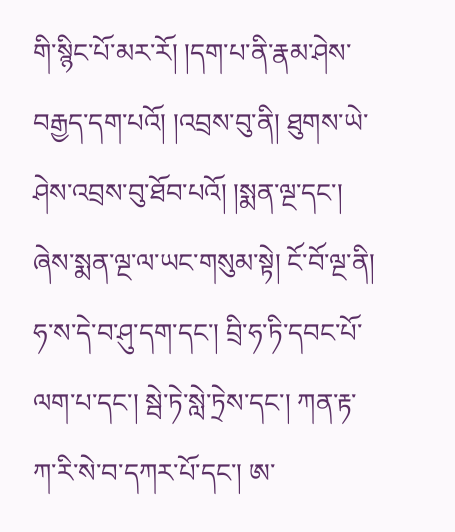གི་སྙིང་པོ་མར་རོ། །དག་པ་ནི་རྣམ་ཤེས་བརྒྱད་དག་པའོ། །འབྲས་བུ་ནི། ཐུགས་ཡེ་ཤེས་འབྲས་བུ་ཐོབ་པའོ། །སྨན་ལྔ་དང་། ཞེས་སྨན་ལྔ་ལ་ཡང་གསུམ་སྟེ། ངོ་བོ་ལྔ་ནི། ཧ་ས་དེ་བ་ཤུ་དག་དང་། བྲི་ཧ་ཏི་དབང་པོ་ལག་པ་དང་། སྦེ་ཏེ་སླེ་ཏྲེས་དང་། ཀན་རྟ་ཀ་རི་སེ་བ་དཀར་པོ་དང་། ཨ་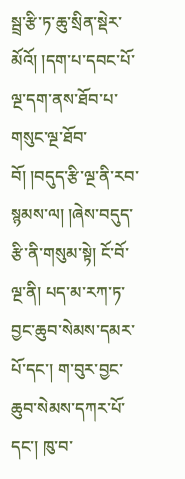སྦྲ་རྩི་ཏ་ཆུ་སྲིན་སྡེར་མོའོ། །དག་པ་དབང་པོ་ལྔ་དག་ནས་ཐོབ་པ་གསུང་ལྔ་ཐོབ་བོ། །བདུད་རྩི་ལྔ་ནི་རབ་སྙམས་ལ། །ཞེས་བདུད་རྩི་ནི་གསུམ་སྟེ། ངོ་བོ་ལྔ་ནི། པད་མ་རཀ་ཏ་བྱང་ཆུབ་སེམས་དམར་པོ་དང་། ག་བུར་བྱང་ཆུབ་སེམས་དཀར་པོ་དང་། ཁུ་བ་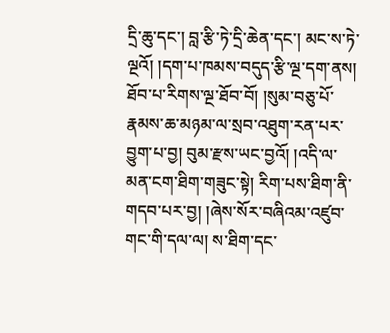དྲི་ཆུ་དང་། བླ་རྩི་ཏེ་དྲི་ཆེན་དང་། མང་ས་ཏེ་ལྔའོ། །དག་པ་ཁམས་བདུད་རྩི་ལྔ་དག་ནས། ཐོབ་པ་རིགས་ལྔ་ཐོབ་བོ། །སུམ་བཅུ་པོ་རྣམས་ཆ་མཉམ་ལ་སྲབ་འཐུག་རན་པར་བྱུག་པ་བྱ། བུམ་རྫས་ཡང་བྱའོ། །འདི་ལ་མན་ངག་ཐིག་གཟུང་སྟེ། རིག་པས་ཐིག་ནི་གདབ་པར་བྱ། །ཞེས་སོར་བཞིའམ་འཛུབ་གང་གི་དལ་ལ། ས་ཐིག་དང་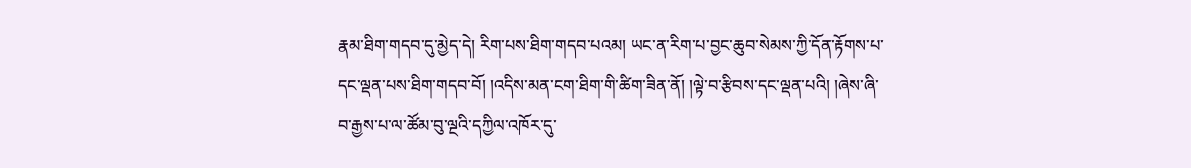རྣམ་ཐིག་གདབ་དུ་མྱེད་དེ། རིག་པས་ཐིག་གདབ་པའམ། ཡང་ན་རིག་པ་བྱང་ཆུབ་སེམས་ཀྱི་དོན་རྟོགས་པ་དང་ལྡན་པས་ཐིག་གདབ་བོ། །འདིས་མན་ངག་ཐིག་གི་ཚིག་ཟིན་ནོ། །ལྟེ་བ་རྩིབས་དང་ལྡན་པའི། །ཞེས་ཞི་བ་རྒྱས་པ་ལ་ཚོམ་བུ་ལྔའི་དཀྱིལ་འཁོར་དུ་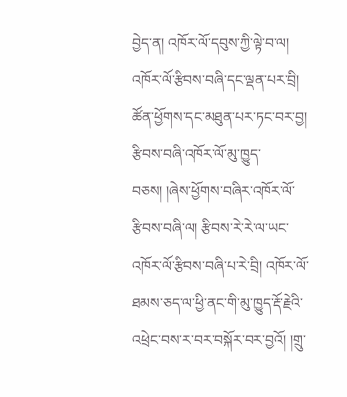བྱེད་ན། འཁོར་ལོ་དབུས་ཀྱི་ལྟེ་བ་ལ། འཁོར་ལོ་རྩིབས་བཞི་དང་ལྡན་པར་བྲི། ཚོན་ཕྱོགས་དང་མཐུན་པར་ཏང་བར་བྱ། རྩིབས་བཞི་འཁོར་ལོ་མུ་ཁྱུད་བཅས། །ཞེས་ཕྱོགས་བཞིར་འཁོར་ལོ་རྩིབས་བཞི་ལ། རྩིབས་རེ་རེ་ལ་ཡང་འཁོར་ལོ་རྩིབས་བཞི་པ་རེ་བྲི། འཁོར་ལོ་ཐམས་ཅད་ལ་ཕྱི་ནང་གི་མུ་ཁྱུད་རྡོ་རྗེའི་འཕྲེང་བས་ར་བར་བསྐོར་བར་བྱའོ། །གྲུ་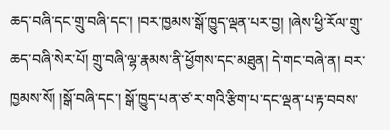ཆད་བཞི་དང་གྲུ་བཞི་དང་། །བར་ཁྱམས་སྒོ་ཁྱུད་ལྡན་པར་བྱ། །ཞེས་ཕྱི་རོལ་གྲུ་ཆད་བཞི་སེར་པོ། གྲུ་བཞི་ལྷ་རྣམས་ནི་ཕྱོགས་དང་མཐུན། དེ་གང་བཞེ་ན། བར་ཁྱམས་སོ། །སྒོ་བཞི་དང་། སྒོ་ཁྱུད་པན་ཙ་ར་གའི་རྩིག་པ་དང་ལྡན་པ་རྟ་བབས་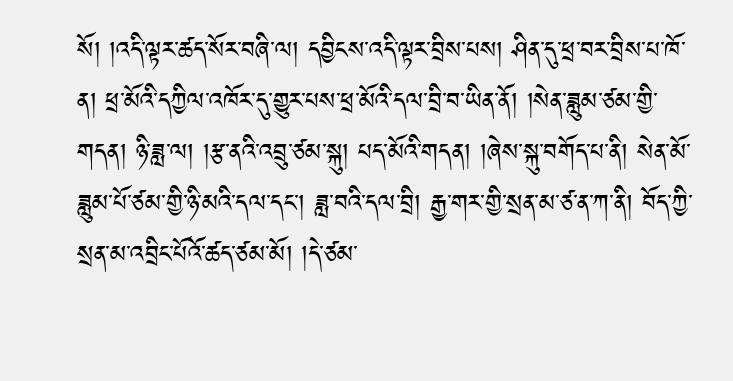སོ། །འདི་ལྟར་ཚད་སོར་བཞི་ལ། དབྱིངས་འདི་ལྟར་བྲིས་པས། ཤིན་དུ་ཕྲ་བར་བྲིས་པ་ཁོ་ན། ཕྲ་མོའི་དཀྱིལ་འཁོར་དུ་གྱུར་པས་ཕྲ་མོའི་དལ་བྲི་བ་ཡིན་ནོ། །སེན་ཟླུམ་ཙམ་གྱི་གདན། ཉི་ཟླ་ལ། །རྩ་ནའི་འབྲུ་ཙམ་སྐུ། པད་མོའི་གདན། །ཞེས་སྐུ་བགོད་པ་ནི། སེན་མོ་ཟླུམ་པོ་ཙམ་གྱི་ཉི་མའི་དལ་དང་། ཟླ་བའི་དལ་བྲི། རྒྱ་གར་གྱི་སྲན་མ་ཙ་ན་ཀ་ནི། བོད་ཀྱི་སྲན་མ་འབྲིང་པོའོ་ཚད་ཙམ་མོ། །དེ་ཙམ་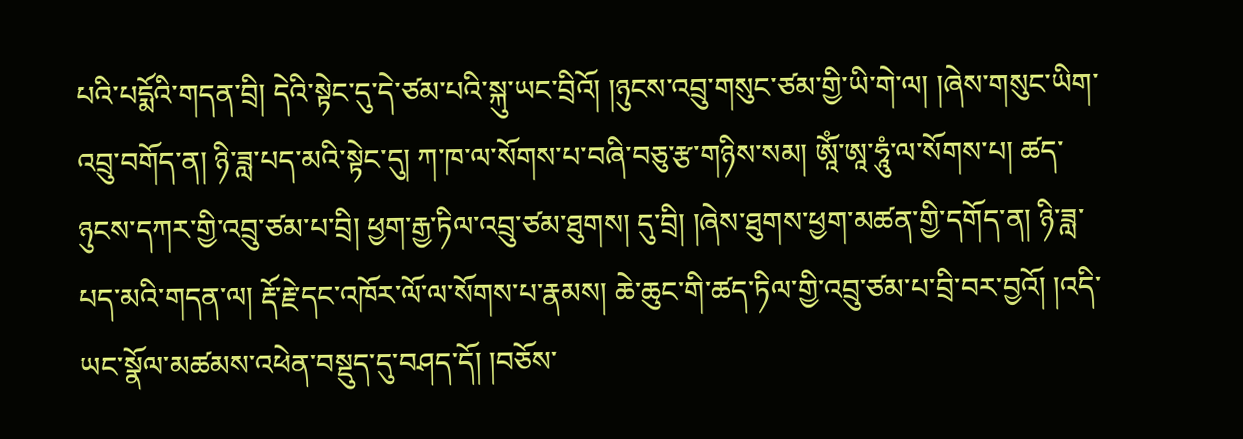པའི་པདྨོའི་གདན་བྲི། དེའི་སྟེང་དུ་དེ་ཙམ་པའི་སྐུ་ཡང་བྲིའོ། །ཉུངས་འབྲུ་གསུང་ཙམ་གྱི་ཡི་གེ་ལ། །ཞེས་གསུང་ཡིག་འབྲུ་བགོད་ན། ཉི་ཟླ་པད་མའི་སྟེང་དུ། ཀ་ཁ་ལ་སོགས་པ་བཞི་བཅུ་རྩ་གཉིས་སམ། ཨཱོཾ་ཨཱ་ཧཱུཾ་ལ་སོགས་པ། ཚད་ཉུངས་དཀར་གྱི་འབྲུ་ཙམ་པ་བྲི། ཕྱག་རྒྱ་ཏིལ་འབྲུ་ཙམ་ཐུགས། དུ་བྲི། །ཞེས་ཐུགས་ཕྱག་མཚན་གྱི་དགོད་ན། ཉི་ཟླ་པད་མའི་གདན་ལ། རྡོ་རྗེ་དང་འཁོར་ལོ་ལ་སོགས་པ་རྣམས། ཆེ་ཆུང་གི་ཚད་ཏིལ་གྱི་འབྲུ་ཙམ་པ་བྲི་བར་བྱའོ། །འདི་ཡང་སྣོལ་མཚམས་འཕེན་བསྡུད་དུ་བཤད་དོ། །བཅོས་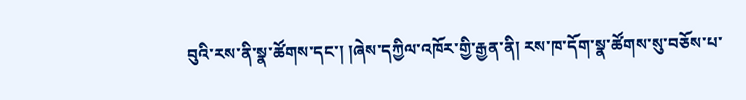བུའི་རས་ནི་སྣ་ཚོགས་དང་། །ཞེས་དཀྱིལ་འཁོར་གྱི་རྒྱན་ནི། རས་ཁ་དོག་སྣ་ཚོགས་སུ་བཅོས་པ་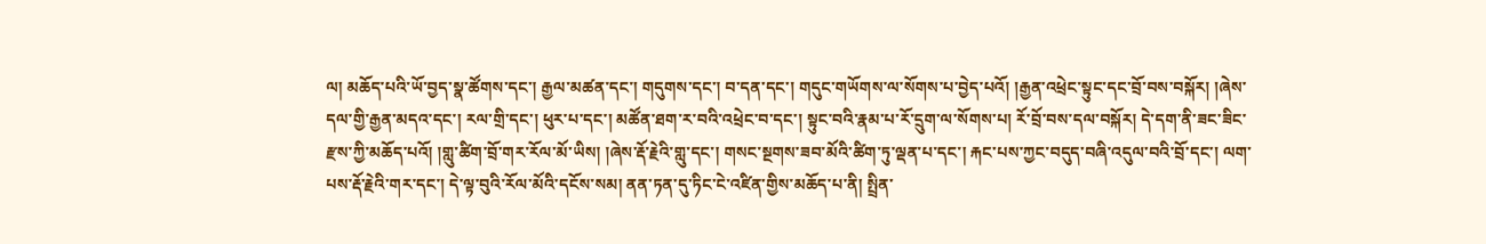ལ། མཆོད་པའི་ཡོ་བྱད་སྣ་ཚོགས་དང་། རྒྱལ་མཚན་དང་། གདུགས་དང་། བ་དན་དང་། གདུང་གཡོགས་ལ་སོགས་པ་བྱེད་པའོ། །རྒྱན་འཕྲེང་སྟུང་དང་བྲོ་བས་བསྐོར། །ཞེས་དལ་གྱི་རྒྱན་མདའ་དང་། རལ་གྲི་དང་། ཕུར་པ་དང་། མཚོན་ཐག་ར་བའི་འཕྲེང་བ་དང་། སྟུང་བའི་རྣམ་པ་རོ་དྲུག་ལ་སོགས་པ། རོ་བྲོ་བས་དལ་བསྐོར། དེ་དག་ནི་ཟང་ཟིང་རྫས་ཀྱི་མཆོད་པའོ། །གླུ་ཚིག་བྲོ་གར་རོལ་མོ་ཡིས། །ཞེས་རྡོ་རྗེའི་གླུ་དང་། གསང་སྔགས་ཟབ་མོའི་ཚིག་ཏུ་ལྡན་པ་དང་། རྐང་པས་ཀྱང་བདུད་བཞི་འདུལ་བའི་བྲོ་དང་། ལག་པས་རྡོ་རྗེའི་གར་དང་། དེ་ལྟ་བུའི་རོལ་མོའི་དངོས་སམ། ནན་ཏན་དུ་ཏིང་ངེ་འཛིན་གྱིས་མཆོད་པ་ནི། སྤྲིན་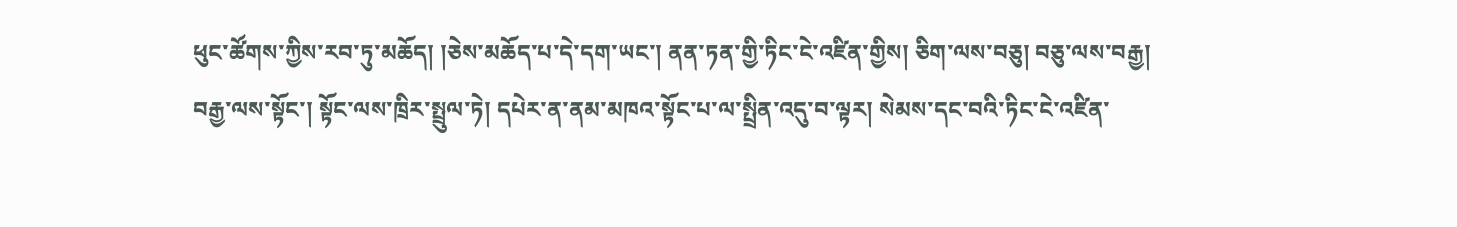ཕུང་ཚོགས་ཀྱིས་རབ་ཏུ་མཆོད། །ཅེས་མཆོད་པ་དེ་དག་ཡང་། ནན་ཏན་གྱི་ཏིང་ངེ་འཛིན་གྱིས། ཅིག་ལས་བཅུ། བཅུ་ལས་བརྒྱ། བརྒྱ་ལས་སྟོང་། སྟོང་ལས་ཁྲིར་སྤྲུལ་ཏེ། དཔེར་ན་ནམ་མཁའ་སྟོང་པ་ལ་སྤྲིན་འདུ་བ་ལྟར། སེམས་དང་བའི་ཏིང་ངེ་འཛིན་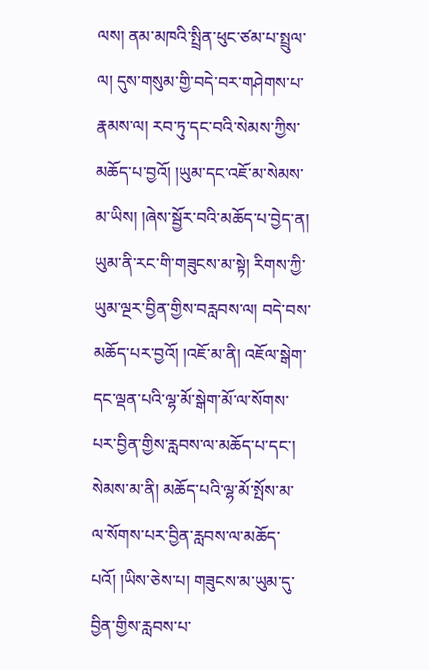ལས། ནམ་མཁའི་སྤྲིན་ཕུང་ཙམ་པ་སྤྲུལ་ལ། དུས་གསུམ་གྱི་བདེ་བར་གཤེགས་པ་རྣམས་ལ། རབ་ཏུ་དང་བའི་སེམས་ཀྱིས་མཆོད་པ་བྱའོ། །ཡུམ་དང་འཇོ་མ་སེམས་མ་ཡིས། །ཞེས་སྦྱོར་བའི་མཆོད་པ་བྱེད་ན། ཡུམ་ནི་རང་གི་གཟུངས་མ་སྟེ། རིགས་ཀྱི་ཡུམ་ལྔར་བྱིན་གྱིས་བརླབས་ལ། བདེ་བས་མཆོད་པར་བྱའོ། །འཇོ་མ་ནི། འཇོལ་སྒེག་དང་ལྡན་པའི་ལྷ་མོ་སྒེག་མོ་ལ་སོགས་པར་བྱིན་གྱིས་རླབས་ལ་མཆོད་པ་དང་། སེམས་མ་ནི། མཆོད་པའི་ལྷ་མོ་སྤོས་མ་ལ་སོགས་པར་བྱིན་རླབས་ལ་མཆོད་པའོ། །ཡིས་ཅེས་པ། གཟུངས་མ་ཡུམ་དུ་བྱིན་གྱིས་རླབས་པ་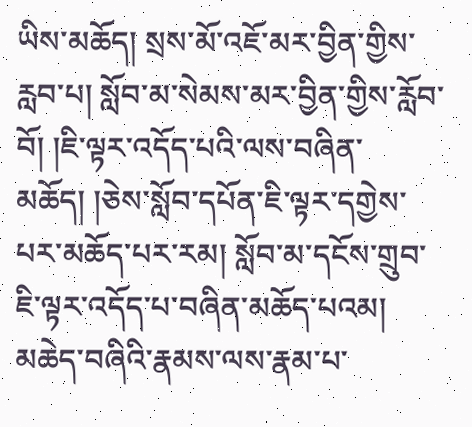ཡིས་མཆོད། སྲས་མོ་འཇོ་མར་བྱིན་གྱིས་རླབ་པ། སློབ་མ་སེམས་མར་བྱིན་གྱིས་རློབ་བོ། །ཇི་ལྟར་འདོད་པའི་ལས་བཞིན་མཆོད། །ཅེས་སློབ་དཔོན་ཇི་ལྟར་དགྱེས་པར་མཆོད་པར་རམ། སློབ་མ་དངོས་གྲུབ་ཇི་ལྟར་འདོད་པ་བཞིན་མཆོད་པའམ། མཆེད་བཞིའི་རྣམས་ལས་རྣམ་པ་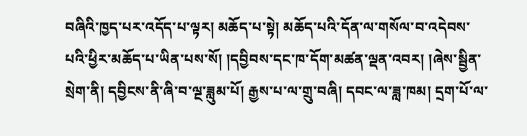བཞིའི་ཁྱད་པར་འདོད་པ་ལྟར། མཆོད་པ་སྟེ། མཆོད་པའི་དོན་ལ་གསོལ་བ་འདེབས་པའི་ཕྱིར་མཆོད་པ་ཡིན་པས་སོ། །དབྱིབས་དང་ཁ་དོག་མཚན་ལྡན་འབར། །ཞེས་སྦྱིན་སྲེག་ནི། དབྱིངས་ནི་ཞི་བ་ལྔ་ཟླུམ་པོ། རྒྱས་པ་ལ་གྲུ་བཞི། དབང་ལ་ཟླ་ཁམ། དྲག་པོ་ལ་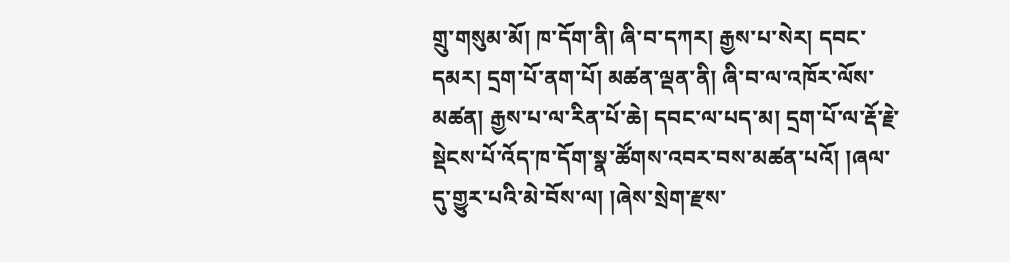གྲུ་གསུམ་མོ། ཁ་དོག་ནི། ཞི་བ་དཀར། རྒྱས་པ་སེར། དབང་དམར། དྲག་པོ་ནག་པོ། མཚན་ལྡན་ནི། ཞི་བ་ལ་འཁོར་ལོས་མཚན། རྒྱས་པ་ལ་རིན་པོ་ཆེ། དབང་ལ་པད་མ། དྲག་པོ་ལ་རྡོ་རྗེ་སྡེངས་པོ་འོད་ཁ་དོག་སྣ་ཚོགས་འབར་བས་མཚན་པའོ། །ཞལ་དུ་གྱུར་པའི་མེ་བོས་ལ། །ཞེས་སྲེག་རྫས་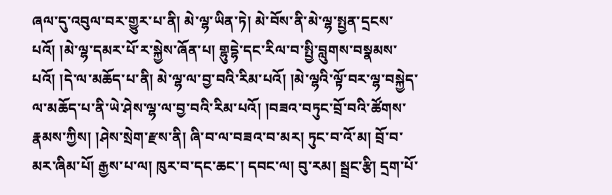ཞལ་དུ་འབུལ་བར་གྱུར་པ་ནི། མེ་ལྷ་ཡིན་ཏེ། མེ་བོས་ནི་མེ་ལྷ་སྤྱན་དྲངས་པའོ། །མེ་ལྷ་དམར་པོ་ར་སྐྱེས་ཞོན་པ། གྷུདྷེ་དང་རིལ་བ་སྤྱི་བླུགས་བསྣམས་པའོ། །དེ་ལ་མཆོད་པ་ནི། མེ་ལྷ་ལ་བྱ་བའི་རིམ་པའོ། །མེ་ལྷའི་ལྟོ་བར་ལྷ་བསྐྱེད་ལ་མཆོད་པ་ནི་ཡེ་ཤེས་ལྷ་ལ་བྱ་བའི་རིམ་པའོ། །བཟའ་བཏུང་བྲོ་བའི་ཚོགས་རྣམས་ཀྱིས། །ཤེས་སྲེག་རྫས་ནི། ཞི་བ་ལ་བཟའ་བ་མར། ཏུང་བ་འོ་མ། བྲོ་བ་མར་ཞིམ་པོ། རྒྱས་པ་ལ། ཁུར་བ་དང་ཆང་། དབང་ལ། བུ་རམ། སྦྲང་རྩི། དྲག་པོ་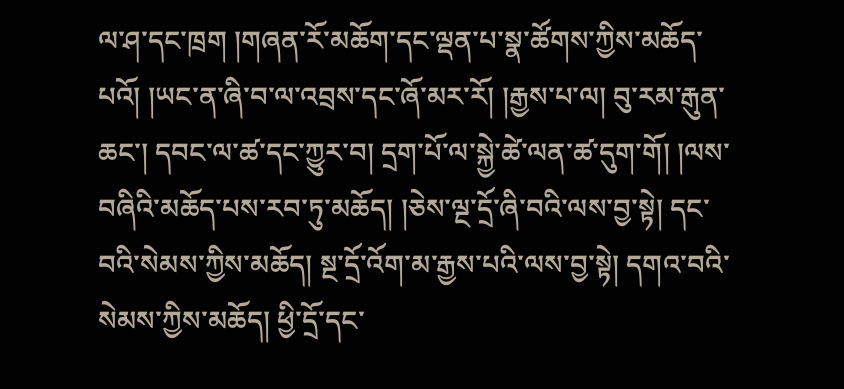ལ་ཤ་དང་ཁྲག །གཞན་རོ་མཆོག་དང་ལྡན་པ་སྣ་ཚོགས་ཀྱིས་མཆོད་པའོ། །ཡང་ན་ཞི་བ་ལ་འབྲས་དང་ཞོ་མར་རོ། །རྒྱས་པ་ལ། བུ་རམ་རྒུན་ཆང་། དབང་ལ་ཚ་དང་ཀྱུར་བ། དྲག་པོ་ལ་སྐྱེ་ཚེ་ལན་ཚ་དུག་གོ། །ལས་བཞིའི་མཆོད་པས་རབ་ཏུ་མཆོད། །ཅེས་ལྔ་དྲོ་ཞི་བའི་ལས་བྱ་སྟེ། དང་བའི་སེམས་ཀྱིས་མཆོད། སྔ་དྲོ་འོག་མ་རྒྱས་པའི་ལས་བྱ་སྟེ། དགའ་བའི་སེམས་ཀྱིས་མཆོད། ཕྱི་དྲོ་དང་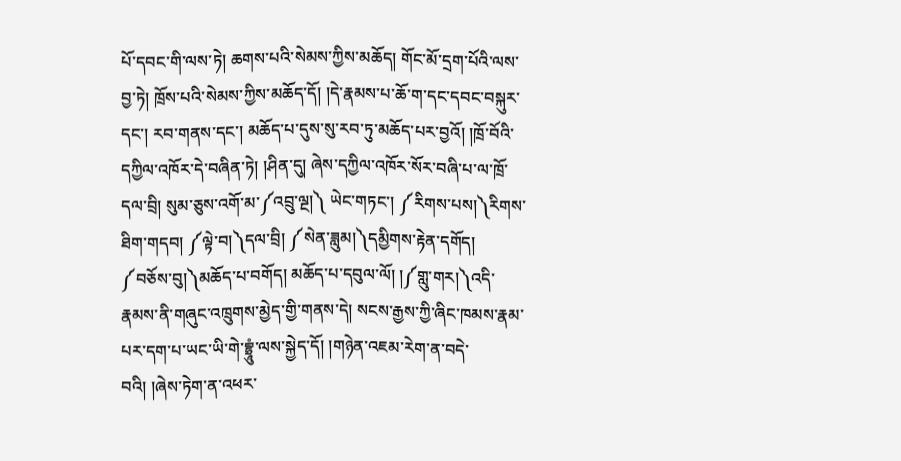པོ་དབང་གི་ལས་ཏེ། ཆགས་པའི་སེམས་ཀྱིས་མཆོད། གོང་མོ་དྲག་པོའི་ལས་བྱ་ཏེ། ཁྲོས་པའི་སེམས་ཀྱིས་མཆོད་དོ། །དེ་རྣམས་པ་ཆོ་ག་དང་དབང་བསྐུར་དང་། རབ་གནས་དང་། མཆོད་པ་དུས་སུ་རབ་ཏུ་མཆོད་པར་བྱའོ། །ཁྲོ་བོའི་དཀྱིལ་འཁོར་དེ་བཞིན་ཏེ། །ཤིན་དུ། ཞེས་དཀྱིལ་འཁོར་སོར་བཞི་པ་ལ་ཁྲོ་དལ་བྲི། སུམ་ཅུས་འགོ་མ་༼འབྲུ་ལྔ།༽ ཡེང་གཏང་། ༼རིགས་པས།༽རིགས་ཐིག་གདབ། ༼ལྟེ་བ།༽དལ་བྲི། ༼སེན་ཟླུམ།༽དམྱིགས་རྟེན་དགོད། ༼བཅོས་བུ།༽མཆོད་པ་བགོད། མཆོད་པ་དབུལ་ལོ། །༼གླུ་གར།༽འདི་རྣམས་ནི་གཞུང་འཁྲུགས་མྱེད་གྱི་གནས་དེ། སངས་རྒྱས་ཀྱི་ཞིང་ཁམས་རྣམ་པར་དག་པ་ཡང་ཡི་གེ་བྷྲཱུཾ་ལས་སྐྱེད་དོ། །གཉེན་འཇམ་རེག་ན་བདེ་བའི། །ཞེས་ཏེག་ན་འཕར་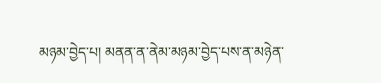མཉམ་བྱེད་པ། མནན་ན་ནེམ་མཉམ་བྱེད་པས་ན་མཉེན་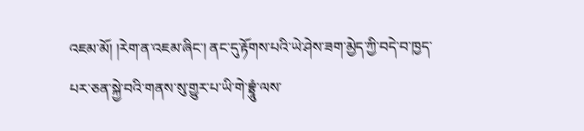འཇམ་མོ། །རེག་ན་འཇམ་ཞིང་། ནང་དུ་རྟོགས་པའི་ཡེ་ཤེས་ཟག་མྱེད་ཀྱི་བདེ་བ་ཁྱད་པར་ཅན་སྐྱེ་བའི་གནས་སུ་གྱུར་པ་ཡི་གེ་བྷྲཱུཾ་ལས་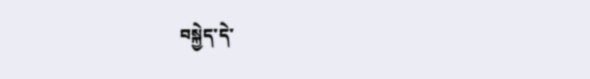བསྐྱེད་དེ་